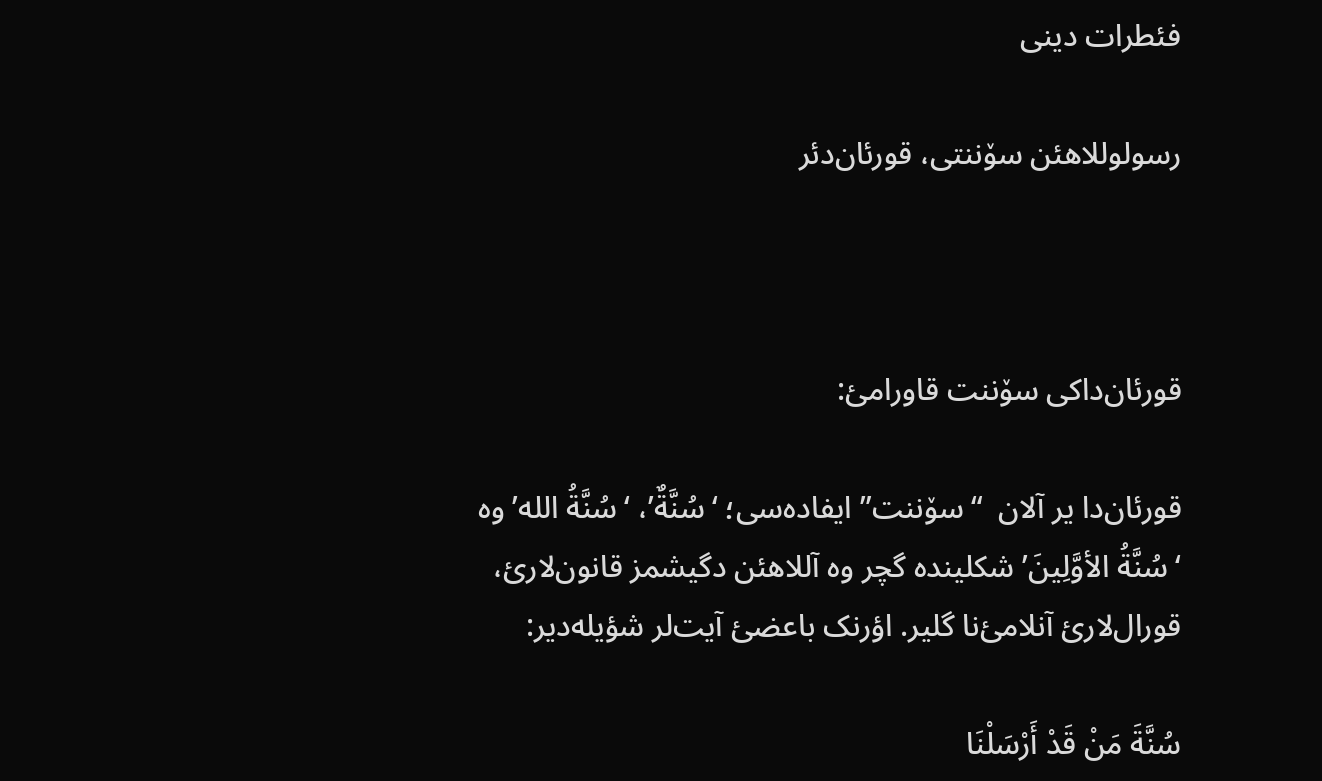فئطرات دینی

رسولوللاهئن سۆننتی، قورئان‌دئر



قورئان‌داکی سۆننت قاورامئ:

قورئان‌دا یر آلان  “سۆننت” ایفادەسی؛ ‘سُنَّةٌ’، ‘سُنَّةُ الله’ وە ‘سُنَّةُ الأوَّلِینَ’ شکلیندە گچر وە آللاهئن دگیشمز قانون‌لارئ، قورال‌لارئ آنلامئ‌نا گلیر. اؤرنک باعضئ آیت‌لر شؤیلەدیر:

سُنَّةَ مَنْ قَدْ أَرْسَلْنَا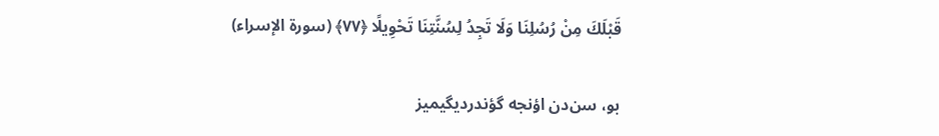قَبْلَكَ مِنْ رُسُلِنَا وَلَا تَجِدُ لِسُنَّتِنَا تَحْوِيلًا ﴿۷۷﴾ (سورة الإسراء)

بو، سن‌دن اؤنجە گؤندردیگیمیز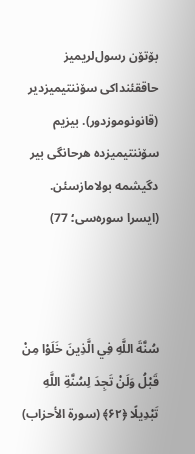بۆتۆن رسول‌لریمیز حاققئنداکی سۆننتیمیزدیر (قانونوموزدور). بیزیم سۆننتیمیزدە هرحانگی بیر دگیشمە بولامازسئن. (ایسرا سورەسی؛ 77)



سُنَّةَ اللَّهِ فِي الَّذِينَ خَلَوْا مِنْ قَبْلُ وَلَنْ تَجِدَ لِسُنَّةِ اللَّهِ تَبْدِيلًا ﴿۶۲﴾ (سورة الأحزاب)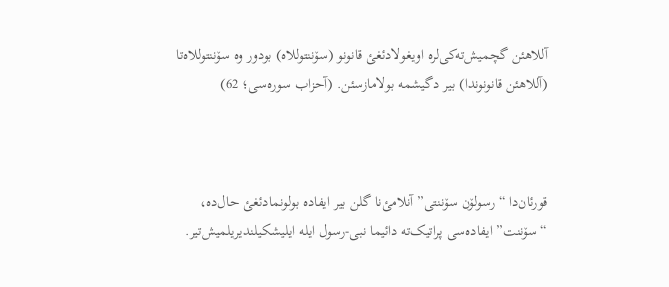آللاهئن گچمیش‌تەکی‌لرە اویغولادئغئ قانونو (سۆننتوللاە) بودور وە سۆننتوللاەتا (آللاهئن قانونوندا) بیر دگیشمە بولامازسئن. (آحزاب سورەسی؛ 62)



قورئان‌دا “رسولۆن سۆننتی” آنلامئ‌نا گلن بیر ایفادە بولونمادئغئ حال‌دە، “سۆننت” ایفادەسی پراتیک‌تە دائیما نبی-رسول ایلە ایلیشکیلندیریلمیش‌تیر.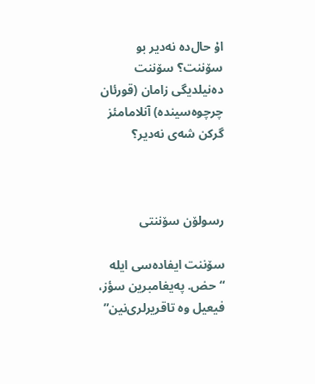اۇ حال‌دە نەدیر بو سۆننت؟ سۆننت دەنیلدیگی زامان (قورئان چرچوەسیندە) آنلامامئز گرکن شەی نەدیر؟



رسولۆن سۆننتی

سۆننت ایفادەسی ایلە “حض. پەیغامبرین سؤز، فیعیل وە تاقریرلری‌نین”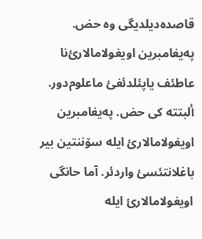قاصدەدیلدیگی وە حض. پەیغامبرین اویغولامالارئ‌نا عاطئف یاپئلدئغئ ماعلوم‌دور. ألبتتە کی حض. پەیغامبرین اویغولامالارئ ایلە سۆننتین بیر باغلانتئسئ واردئر. آما حانگی اویغولامالارئ ایلە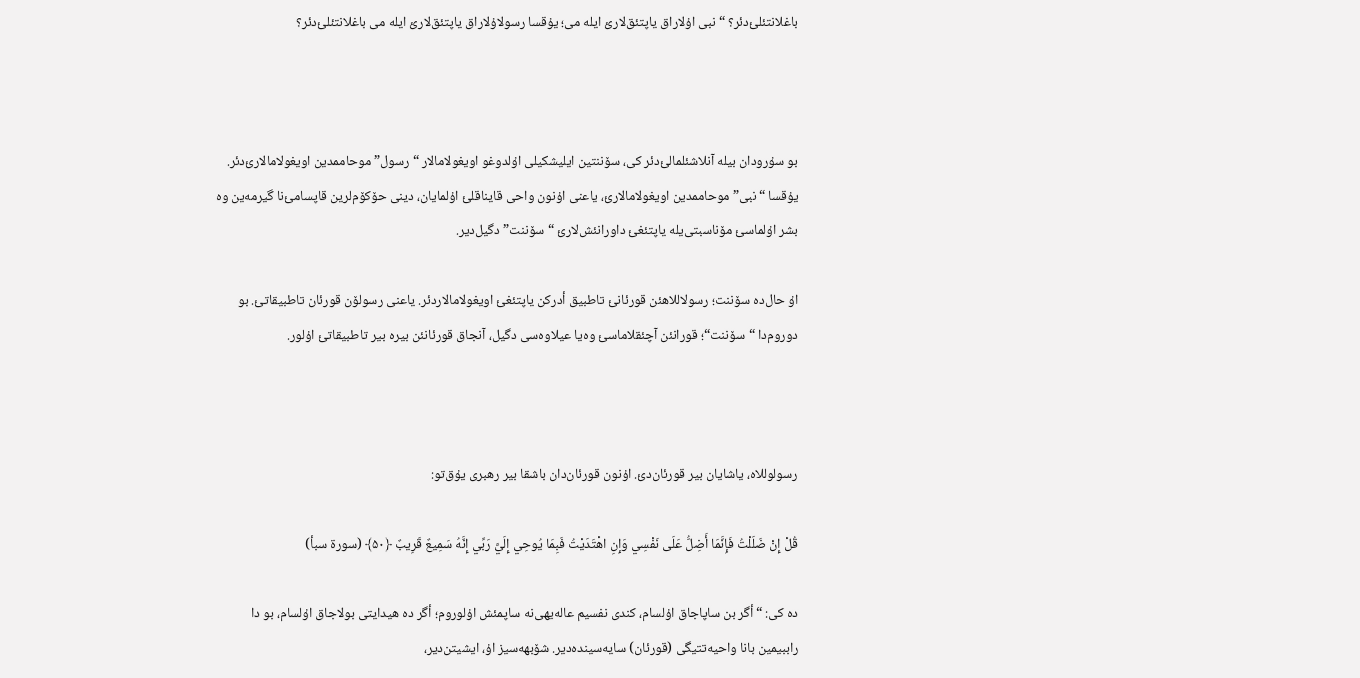باغلانتئلئ‌دئر؟ “نبی اۇلاراق یاپتئق‌لارئ ایلە می؛ یۇقسا رسولاۇلاراق یاپتئق‌لارئ ایلە می باغلانتئلئ‌دئر؟



بو سۇرودان بیلە آنلاشئلمالئ‌دئر کی، سۆننتین ایلیشکیلی اۇلدوغو اویغولامالار “رسول” موحاممدین اویغولامالارئ‌دئر. یۇقسا “نبی” موحاممدین اویغولامالارئ، یاعنی اۇنون واحی قایناقلئ اۇلمایان، دینی حۆکۆم‌لرین قاپسامئ‌نا گیرمەین وە بشر اۇلماسئ مۆناسبتی‌یلە یاپتئغئ داورانئش‌لارئ “سۆننت” دگیل‌دیر.

اۇ حال‌دە سۆننت؛ رسولاللاهئن قورئانئ تاطبیق أدرکن یاپتئغئ اویغولامالاردئر. یاعنی رسولۆن قورئان تاطبیقاتئ. بو دوروم‌دا “سۆننت“؛ قورانئن آچئقلاماسئ وەیا عیلاوەسی دگیل، آنجاق قورئانئن بیرە بیر تاطبیقاتئ اۇلور.



رسولوللاە، یاشایان بیر قورئان‌دئ. اۇنون قورئان‌دان باشقا بیر رهبری یۇق‌تو:

قُلْ إِنْ ضَلَلْتُ فَإِنَّمَا أَضِلُّ عَلَى نَفْسِي وَإِنِ اهْتَدَيْتُ فَبِمَا يُوحِي إِلَيَّ رَبِّي إِنَّهُ سَمِيعٌ قَرِيبٌ ﴿۵۰﴾ (سورة سبأ)

دە کی: “أگر بن ساپاجاق اۇلسام، کندی نفسیم عالەیهی‌نە ساپمئش اۇلوروم؛ أگر دە هیدایتی بولاجاق اۇلسام، بو دا راببیمین بانا واحیەتتیگی (قورئان) سایەسیندەدیر. شۆبهەسیز اۇ، ایشیتن‌دیر،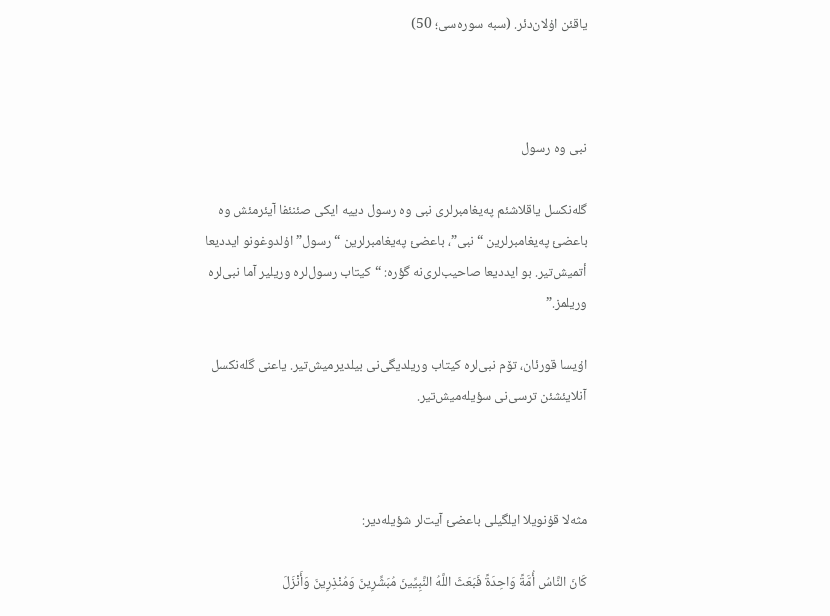یاقئن اۇلان‌دئر. (سبە سورەسی؛ 50)



نبی وە رسول

گلەنکسل یاقلاشئم پەیغامبرلری نبی وە رسول دییە ایکی صئنئفا آیئرمئش وە باعضئ پەیغامبرلرین “نبی”، باعضئ پەیغامبرلرین “رسول” اۇلدوغونو ایددیعا أتمیش‌تیر. بو ایددیعا صاحیب‌لری‌نە گؤرە: “کیتاب رسول‌لرە وریلیر آما نبی‌لرە وریلمز.”

اۇیسا قورئان، تۆم نبی‌لرە کیتاب وریلدیگی‌نی بیلدیرمیش‌تیر. یاعنی گلەنکسل آنلایئشئن ترسی‌نی سؤیلەمیش‌تیر.



مثەلا قۇنویلا ایلگیلی باعضئ آیت‌لر شؤیلەدیر:

كَانَ النَّاسُ أُمَّةً وَاحِدَةً فَبَعَثَ اللَّهُ النَّبِيِّينَ مُبَشِّرِينَ وَمُنْذِرِينَ وَأَنْزَلَ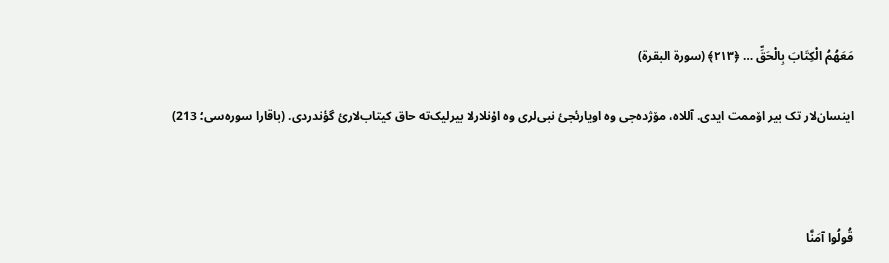مَعَهُمُ الْكِتَابَ بِالْحَقِّ … ﴿۲۱۳﴾ (سورة البقرة)

اینسان‌لار تک بیر اۆممت ایدی. آللاه، مۆژدەجی وە اویارئجئ نبی‌لری وە اۇنلارلا بیرلیک‌تە حاق کیتاب‌لارئ گؤندردی. (باقارا سورەسی؛ 213)



قُولُوا آمَنَّا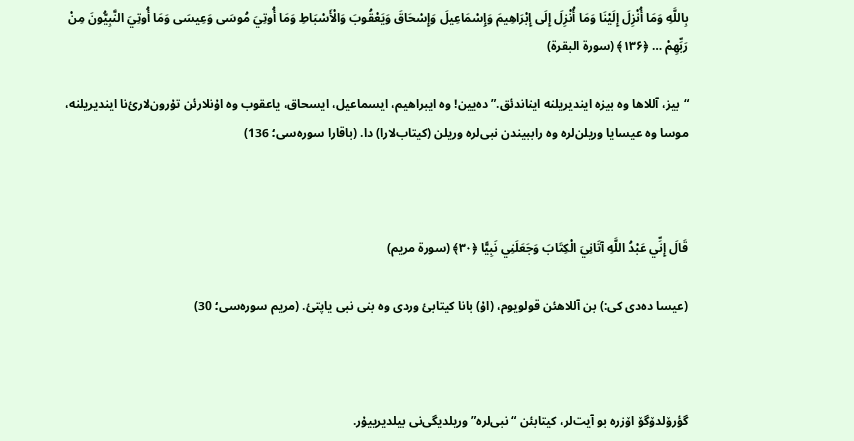بِاللَّهِ وَمَا أُنْزِلَ إِلَيْنَا وَمَا أُنْزِلَ إِلَى إِبْرَاهِيمَ وَإِسْمَاعِيلَ وَإِسْحَاقَ وَيَعْقُوبَ وَالْأَسْبَاطِ وَمَا أُوتِيَ مُوسَى وَعِيسَى وَمَا أُوتِيَ النَّبِيُّونَ مِنْ رَبِّهِمْ … ﴿۱۳۶﴾ (سورة البقرة)

“بیز، آللاها وە بیزە ایندیریلنە ایناندئق.” دەیین! وە ایبراهیم، ایسماعیل، ایسحاق، یاعقوب وە اۇنلارئن تۇرون‌لارئ‌نا ایندیریلنە، موسا وە عیسایا وریلن‌لرە وە راببیندن نبی‌لرە وریلن (کیتاب‌لارا) دا. (باقارا سورەسی؛ 136)



قَالَ إِنِّي عَبْدُ اللَّهِ آتَانِيَ الْكِتَابَ وَجَعَلَنِي نَبِيًّا ﴿۳۰﴾ (سورة مریم)

(عیسا دەدی کی:) بن آللاهئن قولویوم، (اۇ) بانا کیتابئ وردی وە بنی نبی یاپتئ. (مریم سورەسی؛ 30)



گؤرۆلدۆگۆ اۆزرە بو آیت‌لر، کیتابئن “نبی‌لرە” وریلدیگی‌نی بیلدیرییۇر.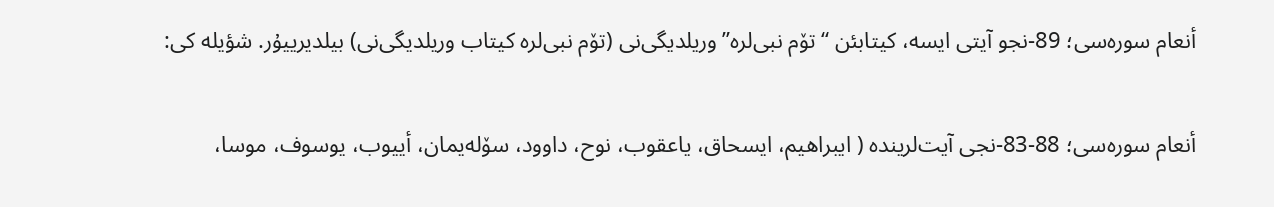أنعام سورەسی؛ 89-نجو آیتی ایسە، کیتابئن “تۆم نبی‌لرە” وریلدیگی‌نی (تۆم نبی‌لرە کیتاب وریلدیگی‌نی) بیلدیرییۇر. شؤیلە کی:

أنعام سورەسی؛ 88-83-نجی آیت‌لریندە ( ایبراهیم، ایسحاق، یاعقوب، نوح، داوود، سۆلەیمان، أییوب، یوسوف، موسا،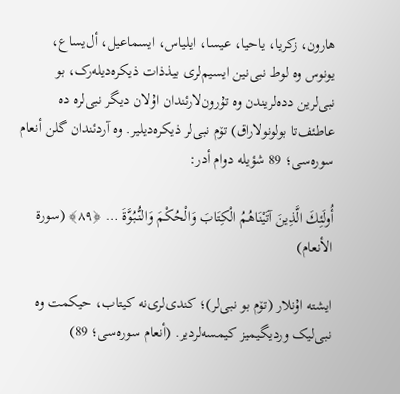هارون، زکریا، یاحیا، عیسا، ایلیاس، ایسماعیل، أل‌یساع، یونوس وە لوط نبی‌نین ایسیم‌لری بیذذات ذیکرەدیلەرک، بو نبی‌لرین ددەلریندن وە تۇرون‌لارئندان اۇلان دیگر نبی‌لرە دە عاطئف‌تا بولونولاراق) تۆم نبی‌لر ذیکرەدیلیر. وە آردئندان گلن أنعام سورەسی؛ 89 شؤیلە دوام أدر:

أُولَئِكَ الَّذِينَ آتَيْنَاهُمُ الْكِتَابَ وَالْحُكْمَ وَالنُّبُوَّةَ … ﴿۸۹﴾ (سورة الأنعام)

ایشتە اۇنلار (تۆم بو نبی‌لر)؛ کندی‌لری‌نە کیتاب، حیکمت وە نبی‌لیک وردیگیمیز کیمسەلردیر. (أنعام سورەسی؛ 89)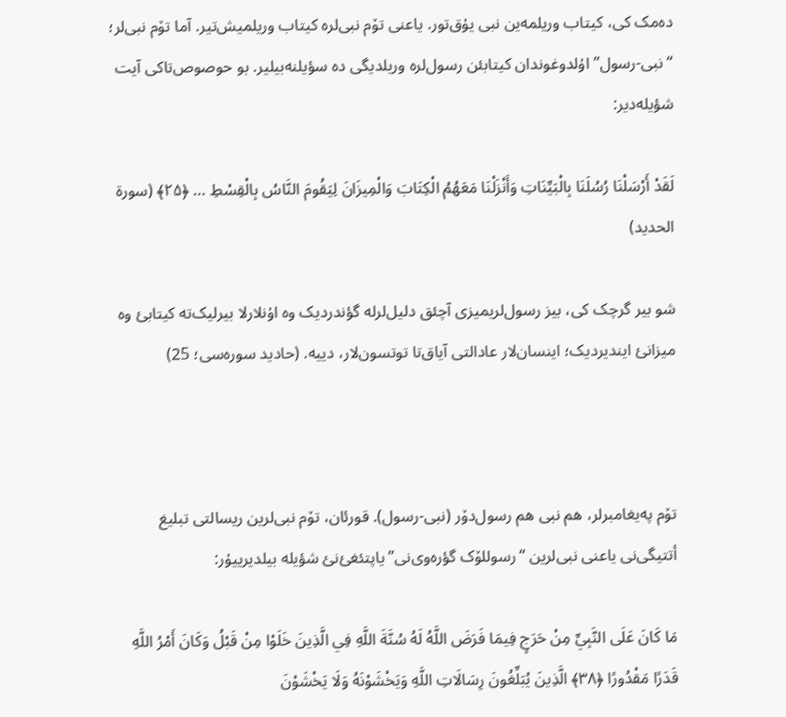دەمک کی، کیتاب وریلمەین نبی یۇق‌تور. یاعنی تۆم نبی‌لرە کیتاب وریلمیش‌تیر. آما تۆم نبی‌لر؛ “نبی-رسول” اۇلدوغوندان کیتابئن رسول‌لرە وریلدیگی دە سؤیلنەبیلیر. بو حوصوص‌تاکی آیت شؤیلەدیر:

لَقَدْ أَرْسَلْنَا رُسُلَنَا بِالْبَيِّنَاتِ وَأَنْزَلْنَا مَعَهُمُ الْكِتَابَ وَالْمِيزَانَ لِيَقُومَ النَّاسُ بِالْقِسْطِ … ﴿۲۵﴾ (سورة الحدید)

شو بیر گرچک کی، بیز رسول‌لریمیزی آچئق دلیل‌لرلە گؤندردیک وە اۇنلارلا بیرلیک‌تە کیتابئ وە میزانئ ایندیردیک؛ اینسان‌لار عادالتی آیاق‌تا توتسون‌لار، دییە. (حادید سورەسی؛ 25)



تۆم پەیغامبرلر، هم نبی هم رسول‌دۆر (نبی-رسول). قورئان، تۆم نبی‌لرین ریسالتی تبلیغ أتتیگی‌نی یاعنی نبی‌لرین “رسوللۆک گؤرەوی‌نی” یاپتئغئ‌نئ شؤیلە بیلدیرییۇر:

مَا كَانَ عَلَى النَّبِيِّ مِنْ حَرَجٍ فِيمَا فَرَضَ اللَّهُ لَهُ سُنَّةَ اللَّهِ فِي الَّذِينَ خَلَوْا مِنْ قَبْلُ وَكَانَ أَمْرُ اللَّهِ قَدَرًا مَقْدُورًا ﴿۳۸﴾ الَّذِينَ يُبَلِّغُونَ رِسَالَاتِ اللَّهِ وَيَخْشَوْنَهُ وَلَا يَخْشَوْنَ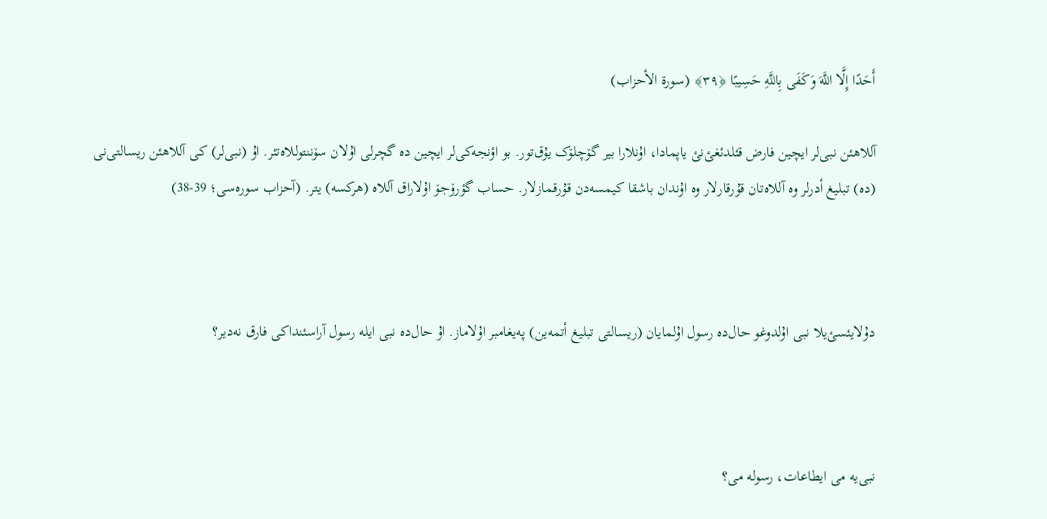أَحَدًا إِلَّا اللَّهَ وَكَفَى بِاللَّهِ حَسِيبًا ﴿۳۹﴾ (سورة الأحزاب)

آللاهئن نبی‌لر ایچین فارض قئلدئغئ‌نئ یاپمادا، اۇنلارا بیر گۆچلۆک یۇق‌تور. بو اؤنجەکی‌لر ایچین دە گچرلی اۇلان سۆننتوللاەتئر. اۇ (نبی‌لر) کی آللاهئن ریسالتی‌نی (دە) تبلیغ أدرلر وە آللاەتان قۇرقارلار وە اۇندان باشقا کیمسەدن قۇرقمازلار. حساب گؤرۆجۆ اۇلاراق آللاە (هرکسە) یتر. (آحزاب سورەسی؛ 39-38)



دۇلایئسئ‌یلا نبی اۇلدوغو حال‌دە رسول اۇلمایان (ریسالتی تبلیغ أتمەین) پەیغامبر اۇلاماز. اۇ حال‌دە نبی ایلە رسول آراسئنداکی فارق نەدیر؟



نبی‌یە می ایطاعات، رسولە می؟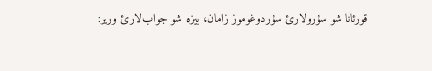قورئانا شو سۇرولارئ سۇردوغوموز زامان، بیزە شو جواب‌لارئ وریر: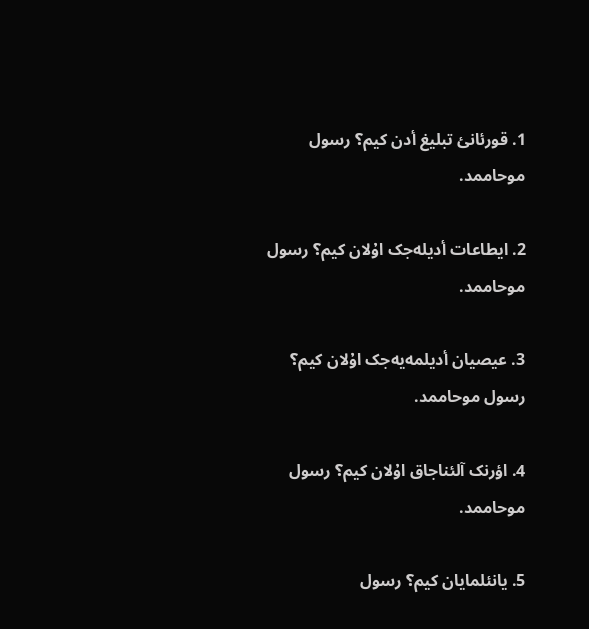1. قورئانئ تبلیغ أدن کیم؟ رسول موحاممد.

2. ایطاعات أدیلەجک اۇلان کیم؟ رسول موحاممد.

3. عیصیان أدیلمەیەجک اۇلان کیم؟ رسول موحاممد.

4. اؤرنک آلئناجاق اۇلان کیم؟ رسول موحاممد.

5. یانئلمایان کیم؟ رسول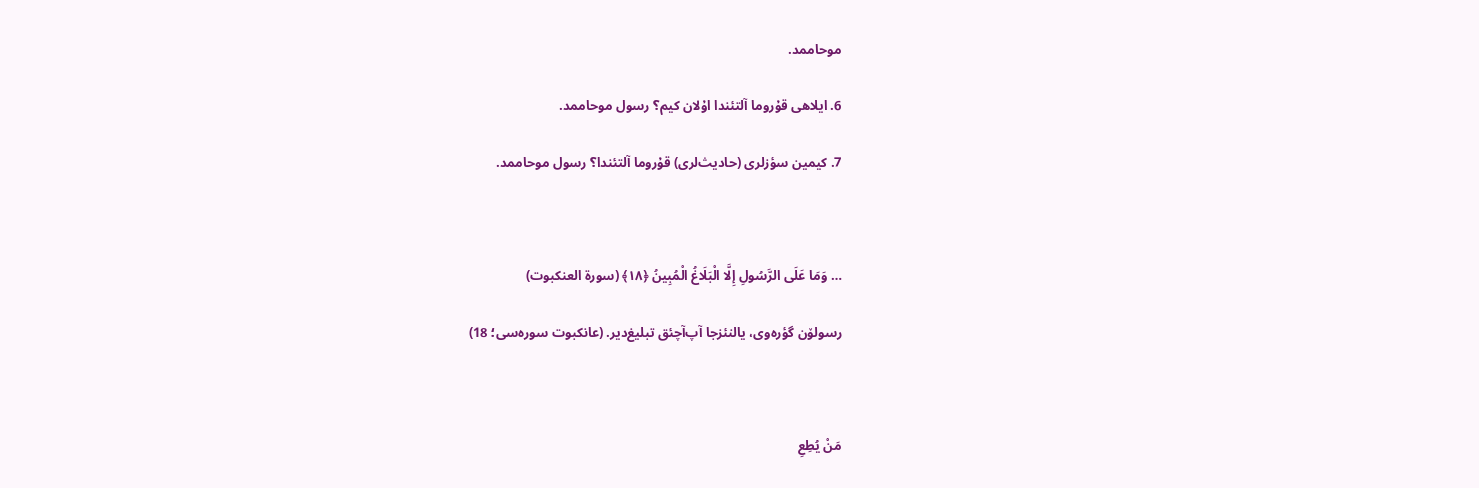موحاممد.

6. ایلاهی قۇروما آلتئندا اۇلان کیم؟ رسول موحاممد.

7. کیمین سؤزلری (حادیث‌لری) قۇروما آلتئندا؟ رسول موحاممد.



… وَمَا عَلَى الرَّسُولِ إِلَّا الْبَلَاغُ الْمُبِينُ ﴿۱۸﴾ (سورة العنکبوت)

رسولۆن گؤرەوی، یالنئزجا آپ‌آچئق تبلیغ‌دیر. (عانکبوت سورەسی؛ 18)



مَنْ يُطِعِ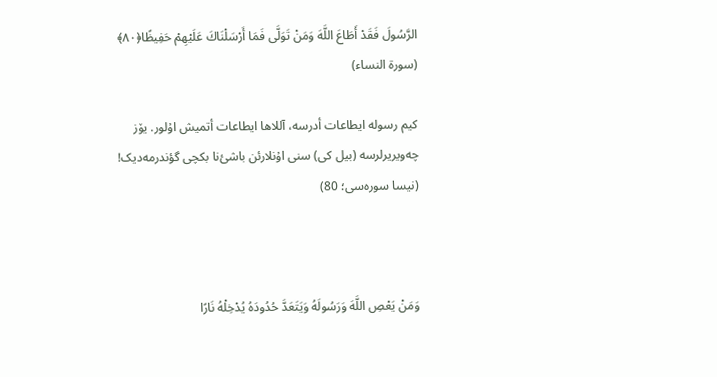الرَّسُولَ فَقَدْ أَطَاعَ اللَّهَ وَمَنْ تَوَلَّى فَمَا أَرْسَلْنَاكَ عَلَيْهِمْ حَفِيظًا﴿۸۰﴾ (سورة النساء)

کیم رسولە ایطاعات أدرسە، آللاها ایطاعات أتمیش اۇلور. یۆز چەویریرلرسە (بیل کی) سنی اۇنلارئن باشئ‌نا بکچی گؤندرمەدیک! (نیسا سورەسی؛ 80)



وَمَنْ يَعْصِ اللَّهَ وَرَسُولَهُ وَيَتَعَدَّ حُدُودَهُ يُدْخِلْهُ نَارًا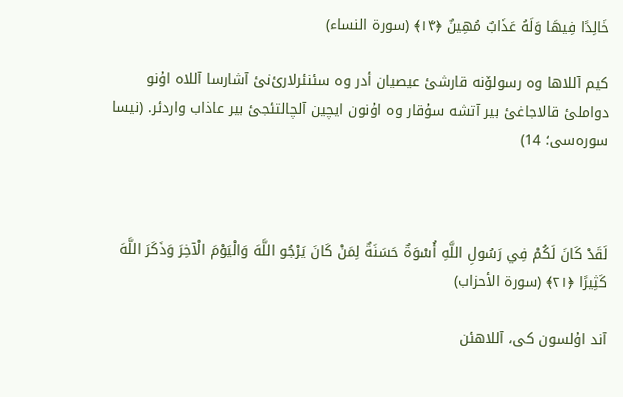خَالِدًا فِيهَا وَلَهُ عَذَابٌ مُهِينٌ ﴿۱۴﴾ (سورة النساء)

کیم آللاها وە رسولۆنە قارشئ عیصیان أدر وە سئنئرلارئ‌نئ آشارسا آللاە اۇنو دواملئ قالاجاغئ بیر آتشە سۇقار وە اۇنون ایچین آلچالتئجئ بیر عاذاب واردئر. (نیسا سورەسی؛ 14)



لَقَدْ كَانَ لَكُمْ فِي رَسُولِ اللَّهِ أُسْوَةٌ حَسَنَةٌ لِمَنْ كَانَ يَرْجُو اللَّهَ وَالْيَوْمَ الْآخِرَ وَذَكَرَ اللَّهَ كَثِيرًا ﴿۲۱﴾ (سورة الأحزاب)

آند اۇلسون کی، آللاهئن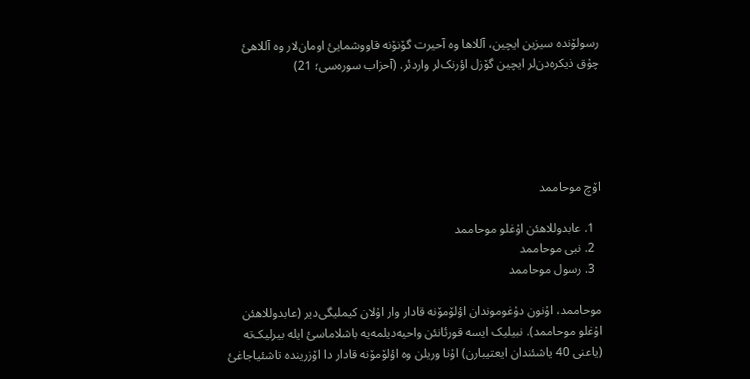رسولۆندە سیزین ایچین، آللاها وە آحیرت گۆنۆنە قاووشمایئ اومان‌لار وە آللاهئ چۇق ذیکرەدن‌لر ایچین گۆزل اؤرنک‌لر واردئر. (آحزاب سورەسی؛ 21)





اۆچ موحاممد

  1. عابدوللاهئن اۇغلو موحاممد
  2. نبی موحاممد
  3. رسول موحاممد

موحاممد، اۇنون دۇغوموندان اؤلۆمۆنە قادار وار اۇلان کیملیگی‌دیر (عابدوللاهئن اۇغلو موحاممد). نبیلیک ایسە قورئانئن واحیەدیلمەیە باشلاماسئ ایلە بیرلیک‌تە (یاعنی 40 یاشئندان ایعتیبارن) اۇنا وریلن وە اؤلۆمۆنە قادار دا اۆزریندە تاشئیاجاغئ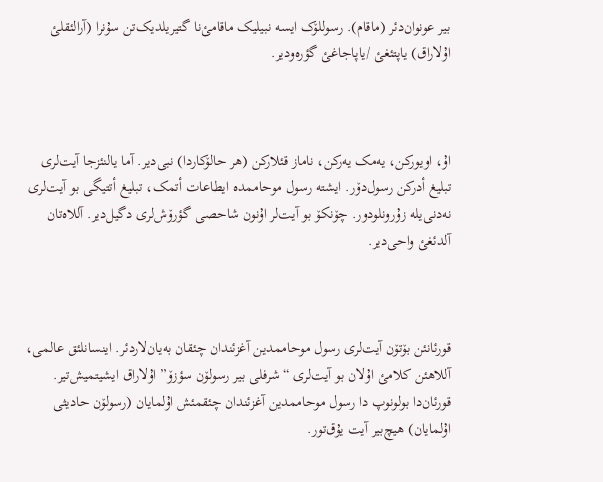بیر عونوان‌دئر (ماقام). رسوللۆک ایسە نبیلیک ماقامئ‌نا گتیریلدیک‌تن سۇنرا (آرالئقلئ اۇلاراق) یاپتئغئ /یاپاجاغئ گؤرەودیر.



اۇ، اویورکن، یەمک یەرکن، ناماز قئلارکن (هر حالۆکاردا) نبی‌دیر. آما یالنئزجا آیت‌لری تبلیغ أدرکن رسول‌دۆر. ایشتە رسول موحاممدە ایطاعات أتمک، تبلیغ أتتیگی بو آیت‌لری نەدنی‌یلە زۇرونلودور. چۆنکۆ بو آیت‌لر اۇنون شاحصی گؤرۆش‌لری دگیل‌دیر. آللاەتان آلدئغئ واحی‌دیر.



قورئانئن بۆتۆن آیت‌لری رسول موحاممدین آغزئندان چئقان بەیان‌لاردئر. اینسانلئق عالمی، آللاهئن کلامئ اۇلان بو آیت‌لری “شرفلی بیر رسولۆن سؤزۆ” اۇلاراق ایشیتمیش‌تیر. قورئان‌دا بولونوپ دا رسول موحاممدین آغزئندان چئقمئش اۇلمایان (رسولۆن حادیثی اۇلمایان) هیچ‌بیر آیت یۇق‌تور.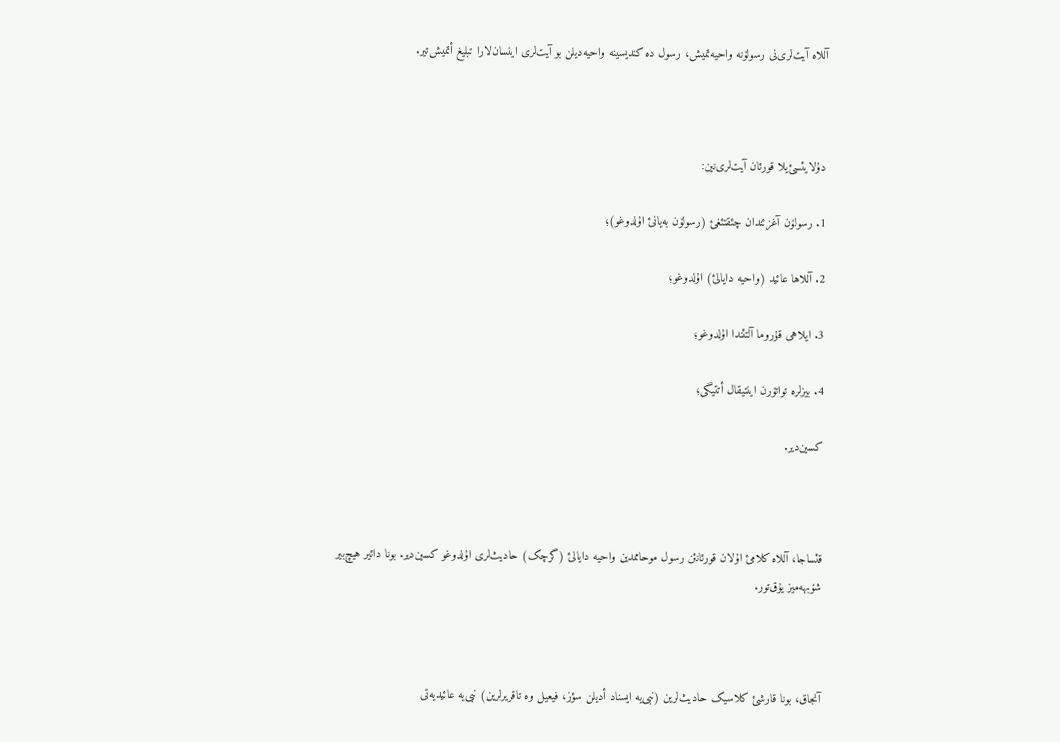آللاە آیت‌لری‌نی رسولۆنە واحیەتمیش، رسول دە کندیسینە واحیەدیلن بو آیت‌لری اینسان‌لارا تبلیغ أتمیش‌تیر.



دۇلایئسئ‌یلا قورئان آیت‌لری‌نین:

1. رسولۆن آغزئندان چئقتئغئ (رسولۆن بەیانئ اۇلدوغو)؛

2. آللاها عائید (واحیە دایالئ) اۇلدوغو؛

3. ایلاهی قۇروما آلتئندا اۇلدوغو؛

4. بیزلرە تواتۆرن اینتیقال أتتیگی؛

کسین‌دیر.



قئساجا، آللاە کلامئ اۇلان قورئانئن رسول موحاممدین واحیە دایالئ (گرچک) حادیث‌لری اۇلدوغو کسین‌دیر. بونا دائیر هیچ‌بیر شۆبهەمیز یۇق‌تور.



آنجاق، بونا قارشئ کلاسیک حادیث‌لرین (نبی‌یە ایسناد أدیلن سؤز، فیعیل وە تاقریرلرین) نبی‌یە عائیدیەتی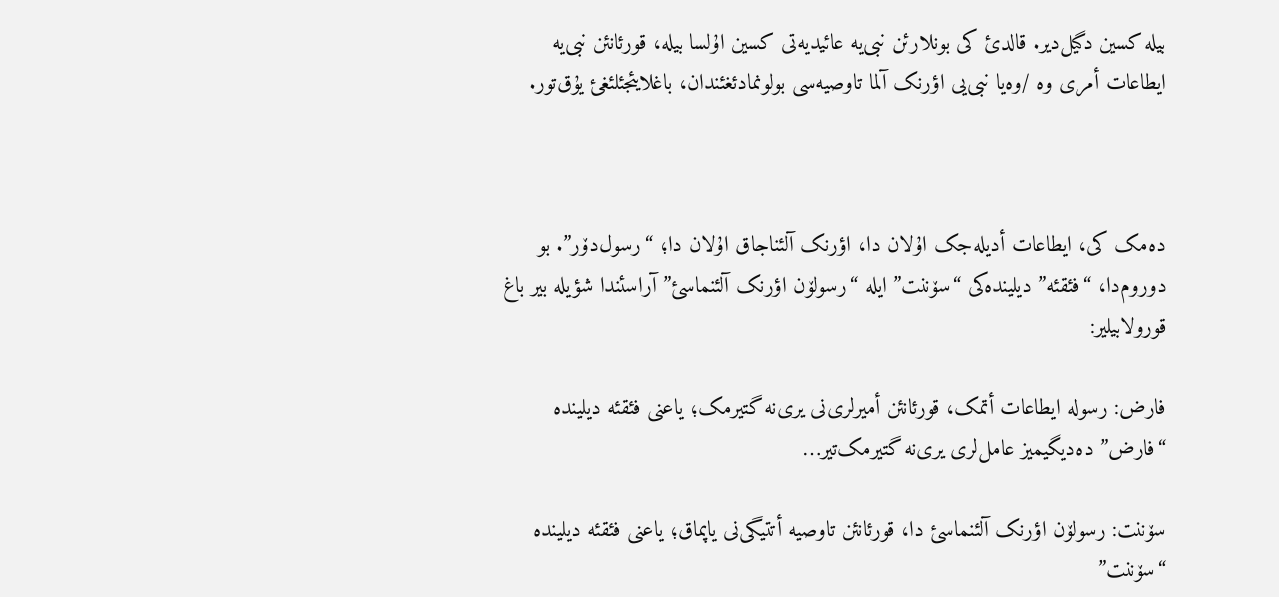بیلە کسین دگیل‌دیر. قالدئ کی بونلارئن نبی‌یە عائیدیەتی کسین اۇلسا بیلە، قورئانئن نبی‌یە ایطاعات أمری وە /وەیا نبی‌یی اؤرنک آلما تاوصیەسی بولونمادئغئندان، باغلایئجئلئغئ یۇق‌تور.



دەمک کی، ایطاعات أدیلەجک اۇلان دا، اؤرنک آلئناجاق اۇلان دا؛ “رسول‌دۆر”. بو دوروم‌دا، “فئقئە” دیلیندەکی “سۆننت” ایلە “رسولۆن اؤرنک آلئنماسئ” آراسئندا شؤیلە بیر باغ قورولابیلیر:

فارض: رسولە ایطاعات أتمک، قورئانئن أمیرلری‌نی یری‌نە گتیرمک؛ یاعنی فئقئە دیلیندە “فارض” دەدیگیمیز عامل‌لری یری‌نە گتیرمک‌تیر…

سۆننت: رسولۆن اؤرنک آلئنماسئ دا، قورئانئن تاوصیە أتتیگی‌نی یاپماق؛ یاعنی فئقئە دیلیندە “سۆننت”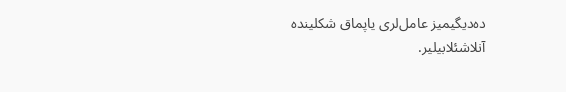دەدیگیمیز عامل‌لری یاپماق شکلیندە آنلاشئلابیلیر.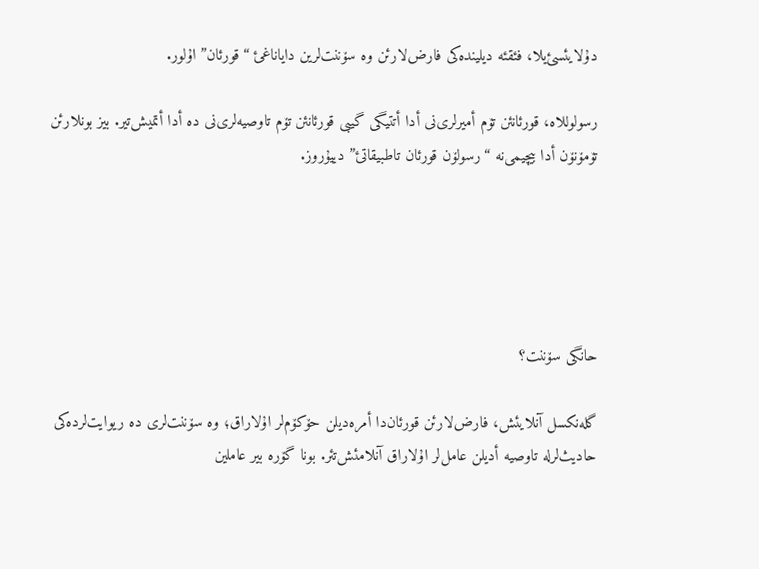دۇلایئسئ‌یلا، فئقئە دیلیندەکی فارض‌لارئن وە سۆننت‌لرین دایاناغئ “قورئان” اۇلور.

رسولوللاە، قورئانئن تۆم أمیرلری‌نی أدا أتتیگی گیبی قورئانئن تۆم تاوصیەلری‌نی دە أدا أتمیش‌تیر. بیز بونلارئن تۆمۆنۆن أدا بیچیمی‌نە “رسولۆن قورئان تاطبیقاتئ” دییۇروز.





حانگی سۆننت؟

گلەنکسل آنلایئش، فارض‌لارئن قورئان‌دا أمرەدیلن حۆکۆم‌لر اۇلاراق؛ وە سۆننت‌لری دە ریوایت‌لردەکی حادیث‌لرلە تاوصیە أدیلن عامل‌لر اۇلاراق آنلامئش‌تئر. بونا گۆرە بیر عاملین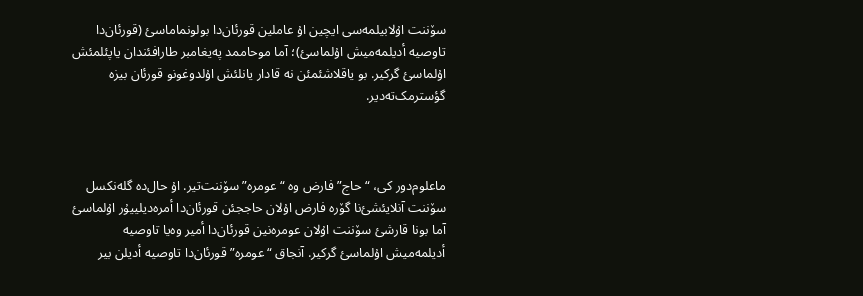سۆننت اۇلابیلمەسی ایچین اۇ عاملین قورئان‌دا بولونماماسئ (قورئان‌دا تاوصیە أدیلمەمیش اۇلماسئ)؛ آما موحاممد پەیغامبر طارافئندان یاپئلمئش اۇلماسئ گرکیر. بو یاقلاشئمئن نە قادار یانلئش اۇلدوغونو قورئان بیزە گؤسترمک‌تەدیر.



ماعلوم‌دور کی، “حاج” فارض وە “عومرە” سۆننت‌تیر. اۇ حال‌دە گلەنکسل سۆننت آنلایئشئ‌نا گۆرە فارض اۇلان حاججئن قورئان‌دا أمرەدیلییۇر اۇلماسئ آما بونا قارشئ سۆننت اۇلان عومرەنین قورئان‌دا أمیر وەیا تاوصیە أدیلمەمیش اۇلماسئ گرکیر. آنجاق “عومرە” قورئان‌دا تاوصیە أدیلن بیر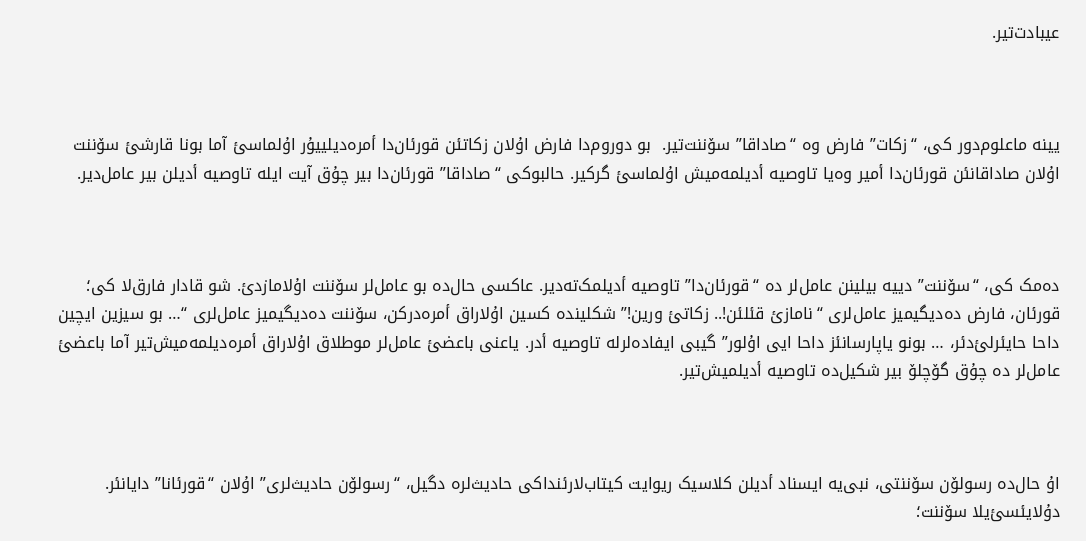عیبادت‌تیر.



یینە ماعلوم‌دور کی، “زکات” فارض وە “صاداقا” سۆننت‌تیر.  بو دوروم‌دا فارض اۇلان زکاتئن قورئان‌دا أمرەدیلییۇر اۇلماسئ آما بونا قارشئ سۆننت اۇلان صاداقانئن قورئان‌دا أمیر وەیا تاوصیە أدیلمەمیش اۇلماسئ گرکیر. حالبوکی “صاداقا” قورئان‌دا بیر چۇق آیت ایلە تاوصیە أدیلن بیر عامل‌دیر.



دەمک کی، “سۆننت” دییە بیلینن عامل‌لر دە “قورئان‌دا” تاوصیە أدیلمک‌تەدیر. عاکسی حال‌دە بو عامل‌لر سۆننت اۇلامازدئ. شو قادار فارق‌لا کی؛ قورئان، فارض دەدیگیمیز عامل‌لری “نامازئ قئلئن!.. زکاتئ ورین!” شکلیندە کسین اۇلاراق أمرەدرکن، سۆننت دەدیگیمیز عامل‌لری “… بو سیزین ایچین داحا حایئرلئ‌دئر، … بونو یاپارسانئز داحا ایی اۇلور” گیبی ایفادەلرلە تاوصیە أدر. یاعنی باعضئ عامل‌لر موطلاق اۇلاراق أمرەدیلمەمیش‌تیر آما باعضئ عامل‌لر دە چۇق گۆچلۆ بیر شکیل‌دە تاوصیە أدیلمیش‌تیر.



اۇ حال‌دە رسولۆن سۆننتی، نبی‌یە ایسناد أدیلن کلاسیک ریوایت کیتاب‌لارئنداکی حادیث‌لرە دگیل، “رسولۆن حادیث‌لری” اۇلان “قورئانا” دایانئر. دۇلایئسئ‌یلا سۆننت؛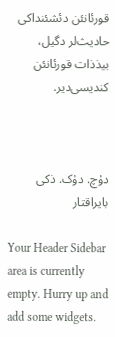قورئانئن دئشئنداکی حادیث‌لر دگیل، بیذذات قورئانئن کندیسی‌دیر.



دۇچ. دۇک. ذکی بایراقتار

Your Header Sidebar area is currently empty. Hurry up and add some widgets.